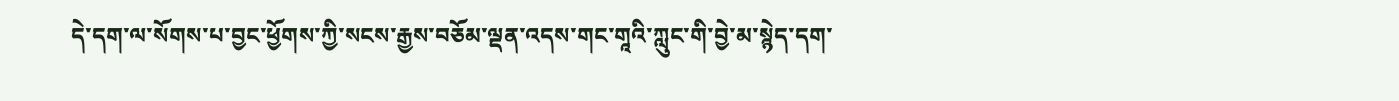དེ་དག་ལ་སོགས་པ་བྱང་ཕྱོགས་ཀྱི་སངས་རྒྱས་བཅོམ་ལྡན་འདས་གང་གཱའི་ཀླུང་གི་བྱེ་མ་སྙེད་དག་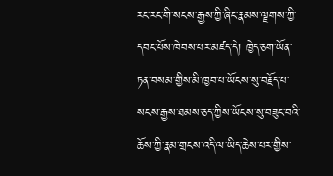རང་རང་གི་སངས་རྒྱས་ཀྱི་ཞིང་རྣམས་ལྗགས་ཀྱི་དབང་པོས་ཁེབས་པར་མཛད་དེ། ཁྱེད་ཅག་ཡོན་ཏན་བསམ་གྱིས་མི་ཁྱབ་པ་ཡོངས་སུ་བརྗོད་པ་སངས་རྒྱས་ཐམས་ཅད་ཀྱིས་ཡོངས་སུ་བཟུང་བའི་ཆོས་ཀྱི་རྣམ་གྲངས་འདི་ལ་ཡིད་ཆེས་པར་གྱིས་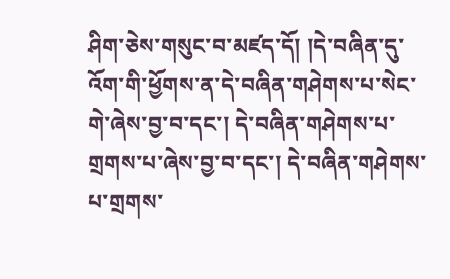ཤིག་ཅེས་གསུང་བ་མཛད་དོ། །དེ་བཞིན་དུ་འོག་གི་ཕྱོགས་ན་དེ་བཞིན་གཤེགས་པ་སེང་གེ་ཞེས་བྱ་བ་དང་། དེ་བཞིན་གཤེགས་པ་གྲགས་པ་ཞེས་བྱ་བ་དང་། དེ་བཞིན་གཤེགས་པ་གྲགས་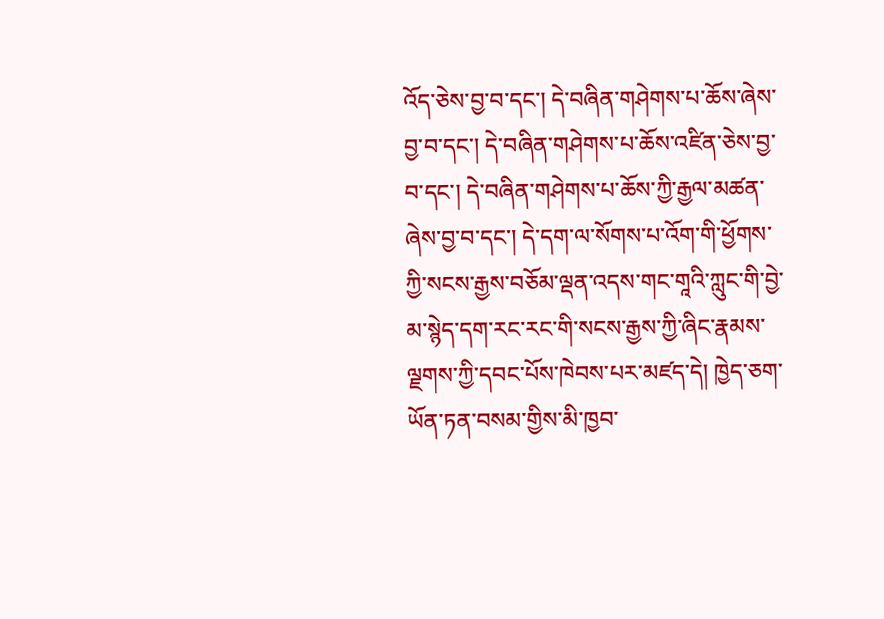འོད་ཅེས་བྱ་བ་དང་། དེ་བཞིན་གཤེགས་པ་ཆོས་ཞེས་བྱ་བ་དང་། དེ་བཞིན་གཤེགས་པ་ཆོས་འཛིན་ཅེས་བྱ་བ་དང་། དེ་བཞིན་གཤེགས་པ་ཆོས་ཀྱི་རྒྱལ་མཚན་ཞེས་བྱ་བ་དང་། དེ་དག་ལ་སོགས་པ་འོག་གི་ཕྱོགས་ཀྱི་སངས་རྒྱས་བཅོམ་ལྡན་འདས་གང་གཱའི་ཀླུང་གི་བྱེ་མ་སྙེད་དག་རང་རང་གི་སངས་རྒྱས་ཀྱི་ཞིང་རྣམས་ལྗགས་ཀྱི་དབང་པོས་ཁེབས་པར་མཛད་དེ། ཁྱེད་ཅག་ཡོན་ཏན་བསམ་གྱིས་མི་ཁྱབ་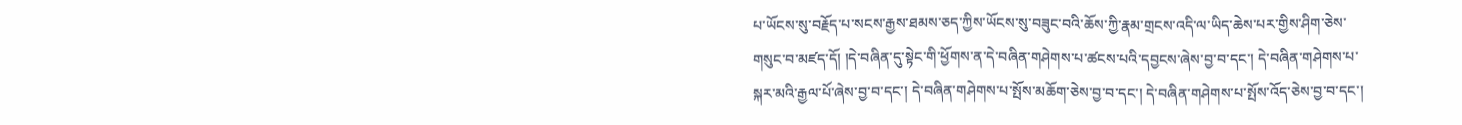པ་ཡོངས་སུ་བརྗོད་པ་སངས་རྒྱས་ཐམས་ཅད་ཀྱིས་ཡོངས་སུ་བཟུང་བའི་ཆོས་ཀྱི་རྣམ་གྲངས་འདི་ལ་ཡིད་ཆེས་པར་གྱིས་ཤིག་ཅེས་གསུང་བ་མཛད་དོ། །དེ་བཞིན་དུ་སྟེང་གི་ཕྱོགས་ན་དེ་བཞིན་གཤེགས་པ་ཚངས་པའི་དབྱངས་ཞེས་བྱ་བ་དང་། དེ་བཞིན་གཤེགས་པ་སྐར་མའི་རྒྱལ་པོ་ཞེས་བྱ་བ་དང་། དེ་བཞིན་གཤེགས་པ་སྤོས་མཆོག་ཅེས་བྱ་བ་དང་། དེ་བཞིན་གཤེགས་པ་སྤོས་འོད་ཅེས་བྱ་བ་དང་།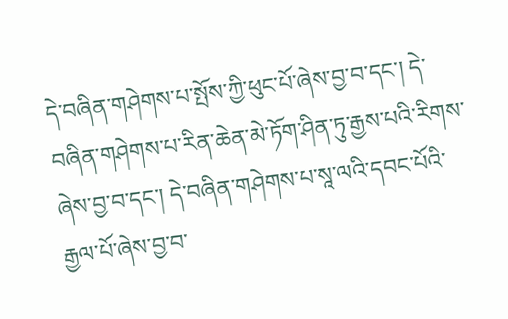དེ་བཞིན་གཤེགས་པ་སྤོས་ཀྱི་ཕུང་པོ་ཞེས་བྱ་བ་དང་། དེ་བཞིན་གཤེགས་པ་རིན་ཆེན་མེ་ཏོག་ཤིན་ཏུ་རྒྱས་པའི་རིགས་ཞེས་བྱ་བ་དང་། དེ་བཞིན་གཤེགས་པ་སཱ་ལའི་དབང་པོའི་རྒྱལ་པོ་ཞེས་བྱ་བ་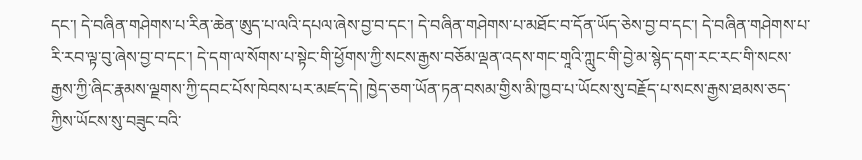དང་། དེ་བཞིན་གཤེགས་པ་རིན་ཆེན་ཨུད་པ་ལའི་དཔལ་ཞེས་བྱ་བ་དང་། དེ་བཞིན་གཤེགས་པ་མཐོང་བ་དོན་ཡོད་ཅེས་བྱ་བ་དང་། དེ་བཞིན་གཤེགས་པ་རི་རབ་ལྟ་བུ་ཞེས་བྱ་བ་དང་། དེ་དག་ལ་སོགས་པ་སྟེང་གི་ཕྱོགས་ཀྱི་སངས་རྒྱས་བཅོམ་ལྡན་འདས་གང་གཱའི་ཀླུང་གི་བྱེ་མ་སྙེད་དག་རང་རང་གི་སངས་རྒྱས་ཀྱི་ཞིང་རྣམས་ལྗགས་ཀྱི་དབང་པོས་ཁེབས་པར་མཛད་དེ། ཁྱེད་ཅག་ཡོན་ཏན་བསམ་གྱིས་མི་ཁྱབ་པ་ཡོངས་སུ་བརྗོད་པ་སངས་རྒྱས་ཐམས་ཅད་ཀྱིས་ཡོངས་སུ་བཟུང་བའི་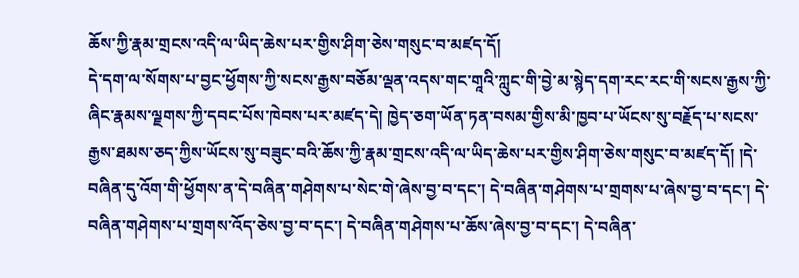ཆོས་ཀྱི་རྣམ་གྲངས་འདི་ལ་ཡིད་ཆེས་པར་གྱིས་ཤིག་ཅེས་གསུང་བ་མཛད་དོ།
དེ་དག་ལ་སོགས་པ་བྱང་ཕྱོགས་ཀྱི་སངས་རྒྱས་བཅོམ་ལྡན་འདས་གང་གཱའི་ཀླུང་གི་བྱེ་མ་སྙེད་དག་རང་རང་གི་སངས་རྒྱས་ཀྱི་ཞིང་རྣམས་ལྗགས་ཀྱི་དབང་པོས་ཁེབས་པར་མཛད་དེ། ཁྱེད་ཅག་ཡོན་ཏན་བསམ་གྱིས་མི་ཁྱབ་པ་ཡོངས་སུ་བརྗོད་པ་སངས་རྒྱས་ཐམས་ཅད་ཀྱིས་ཡོངས་སུ་བཟུང་བའི་ཆོས་ཀྱི་རྣམ་གྲངས་འདི་ལ་ཡིད་ཆེས་པར་གྱིས་ཤིག་ཅེས་གསུང་བ་མཛད་དོ། །དེ་བཞིན་དུ་འོག་གི་ཕྱོགས་ན་དེ་བཞིན་གཤེགས་པ་སེང་གེ་ཞེས་བྱ་བ་དང་། དེ་བཞིན་གཤེགས་པ་གྲགས་པ་ཞེས་བྱ་བ་དང་། དེ་བཞིན་གཤེགས་པ་གྲགས་འོད་ཅེས་བྱ་བ་དང་། དེ་བཞིན་གཤེགས་པ་ཆོས་ཞེས་བྱ་བ་དང་། དེ་བཞིན་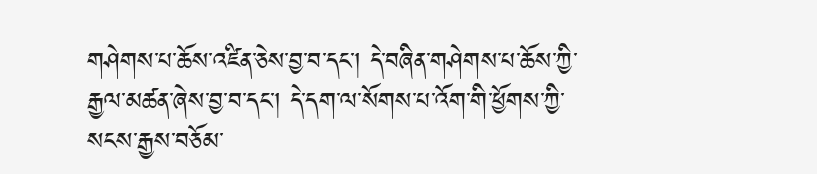གཤེགས་པ་ཆོས་འཛིན་ཅེས་བྱ་བ་དང་། དེ་བཞིན་གཤེགས་པ་ཆོས་ཀྱི་རྒྱལ་མཚན་ཞེས་བྱ་བ་དང་། དེ་དག་ལ་སོགས་པ་འོག་གི་ཕྱོགས་ཀྱི་སངས་རྒྱས་བཅོམ་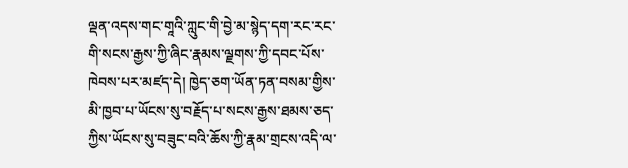ལྡན་འདས་གང་གཱའི་ཀླུང་གི་བྱེ་མ་སྙེད་དག་རང་རང་གི་སངས་རྒྱས་ཀྱི་ཞིང་རྣམས་ལྗགས་ཀྱི་དབང་པོས་ཁེབས་པར་མཛད་དེ། ཁྱེད་ཅག་ཡོན་ཏན་བསམ་གྱིས་མི་ཁྱབ་པ་ཡོངས་སུ་བརྗོད་པ་སངས་རྒྱས་ཐམས་ཅད་ཀྱིས་ཡོངས་སུ་བཟུང་བའི་ཆོས་ཀྱི་རྣམ་གྲངས་འདི་ལ་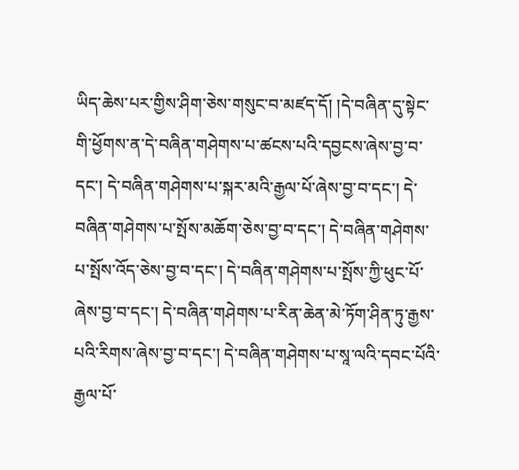ཡིད་ཆེས་པར་གྱིས་ཤིག་ཅེས་གསུང་བ་མཛད་དོ། །དེ་བཞིན་དུ་སྟེང་གི་ཕྱོགས་ན་དེ་བཞིན་གཤེགས་པ་ཚངས་པའི་དབྱངས་ཞེས་བྱ་བ་དང་། དེ་བཞིན་གཤེགས་པ་སྐར་མའི་རྒྱལ་པོ་ཞེས་བྱ་བ་དང་། དེ་བཞིན་གཤེགས་པ་སྤོས་མཆོག་ཅེས་བྱ་བ་དང་། དེ་བཞིན་གཤེགས་པ་སྤོས་འོད་ཅེས་བྱ་བ་དང་། དེ་བཞིན་གཤེགས་པ་སྤོས་ཀྱི་ཕུང་པོ་ཞེས་བྱ་བ་དང་། དེ་བཞིན་གཤེགས་པ་རིན་ཆེན་མེ་ཏོག་ཤིན་ཏུ་རྒྱས་པའི་རིགས་ཞེས་བྱ་བ་དང་། དེ་བཞིན་གཤེགས་པ་སཱ་ལའི་དབང་པོའི་རྒྱལ་པོ་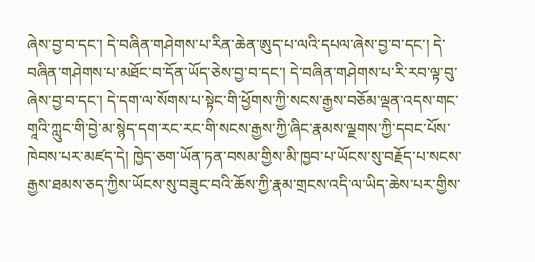ཞེས་བྱ་བ་དང་། དེ་བཞིན་གཤེགས་པ་རིན་ཆེན་ཨུད་པ་ལའི་དཔལ་ཞེས་བྱ་བ་དང་། དེ་བཞིན་གཤེགས་པ་མཐོང་བ་དོན་ཡོད་ཅེས་བྱ་བ་དང་། དེ་བཞིན་གཤེགས་པ་རི་རབ་ལྟ་བུ་ཞེས་བྱ་བ་དང་། དེ་དག་ལ་སོགས་པ་སྟེང་གི་ཕྱོགས་ཀྱི་སངས་རྒྱས་བཅོམ་ལྡན་འདས་གང་གཱའི་ཀླུང་གི་བྱེ་མ་སྙེད་དག་རང་རང་གི་སངས་རྒྱས་ཀྱི་ཞིང་རྣམས་ལྗགས་ཀྱི་དབང་པོས་ཁེབས་པར་མཛད་དེ། ཁྱེད་ཅག་ཡོན་ཏན་བསམ་གྱིས་མི་ཁྱབ་པ་ཡོངས་སུ་བརྗོད་པ་སངས་རྒྱས་ཐམས་ཅད་ཀྱིས་ཡོངས་སུ་བཟུང་བའི་ཆོས་ཀྱི་རྣམ་གྲངས་འདི་ལ་ཡིད་ཆེས་པར་གྱིས་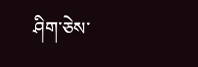ཤིག་ཅེས་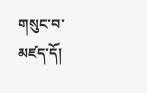གསུང་བ་མཛད་དོ།